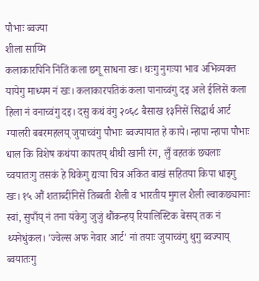पौभाः ब्वज्या
शीला साय्मि
कलाकारपिनि निंतिं कला छगू साधना खः। थःगु नुगःया भाव अभिव्यक्त यायेगु माध्यम नं खः। कलाकारपतिकं कला पानाच्वंगु दइ अले ईलिसें कला हिला नं वनाच्वंगु दइ। दसु कथं वंगु २०६८ बैसाख १३निसें सिद्धार्थ आर्ट ग्यालरी बबरमहलय् जुयाच्वंगु पौभाः ब्वज्यायात हे काये। न्हापा न्हापा पौभाः धाल कि विशेष कथंया कापतय् थीथी खानी रंग, लुँ वहतकं छ्यलाः च्वयातःगु तसकं हे थिकेगु द्यःया चित्र अंकित बाखं सहितया किपा धाइगु खः। १५ औं शताब्दींनिसें तिब्बती शैली व भारतीय मुगल शैली ल्वाकछ्यानाः स्वां, सुपाँय् नं तना यंकेगु जुजुं थौंकन्हय् रियालिस्टिक बेसय् तक नं थ्यनेधुंकल। 'ज्वेल्स अफ नेवार आर्ट' नां तयाः जुयाच्वंगु थुगु ब्वज्याय् ब्वयातःगु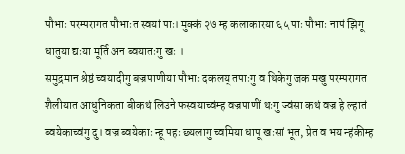पौभाः परम्परागत पौभाःत स्वयां पाः। मुक्कं २७ म्ह कलाकारया ६५ पाः पौभाः नापं झिगू धातुया द्यःया मूर्ति अन ब्वयातःगु खः ।
समुद्रमान श्रेष्ठं च्वयादीगु बज्रपाणीया पौभाः दकलय् तपाःगु व थिकेगु जक मखु परम्परागत शैलीयात आधुनिकता बीकथं लिउने फस्वयाच्वंम्ह वज्रपाणीं थःगु ज्वंसा कथं वज्र हे ल्हातं ब्वयेकाच्वंगु दु। वज्र ब्वयेकाः न्हू पहः छ्यलागु च्वमिया धापू खःसां भूत, प्रेत व भय न्हंकीम्ह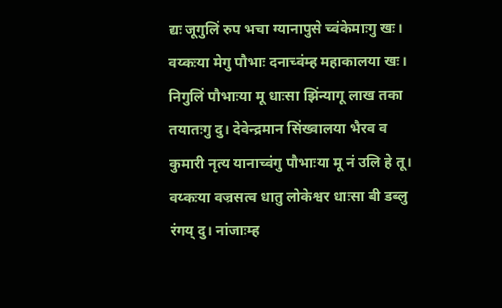द्यः जूगुलिं रुप भचा ग्यानापुसे च्वंकेमाःगु खः। वय्कःया मेगु पौभाः दनाच्वंम्ह महाकालया खः। निगुलिं पौभाःया मू धाःसा झिंन्यागू लाख तका तयातःगु दु। देवेन्द्रमान सिंख्वालया भैरव व कुमारी नृत्य यानाच्वंगु पौभाःया मू नं उलि हे तू। वय्कःया वज्रसत्व धातु लोकेश्वर धाःसा बी डब्लु रंगय् दु। नांजाःम्ह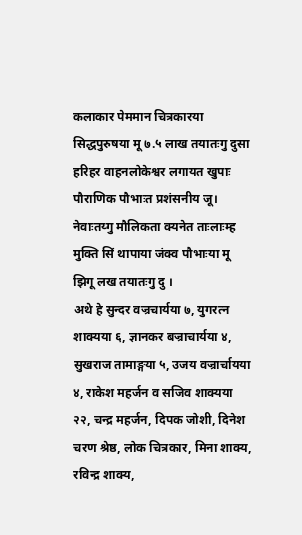कलाकार पेममान चित्रकारया सिद्धपुरुषया मू ७.५ लाख तयातःगु दुसा हरिहर वाहनलोकेश्वर लगायत खुपाः पौराणिक पौभाःत प्रशंसनीय जू। नेवाःतय्गु मौलिकता क्यनेत ताःलाःम्ह मुक्ति सिं थापाया जंक्व पौभाःया मू झिगू लख तयातःगु दु ।
अथे हे सुन्दर वज्रचार्यया ७, युगरत्न शाक्यया ६, ज्ञानकर बज्राचार्यया ४, सुखराज तामाङ्गया ५, उजय वज्रार्चायया ४, राकेश महर्जन व सजिव शाक्यया २२, चन्द्र महर्जन, दिपक जोशी, दिनेश चरण श्रेष्ठ, लोक चित्रकार, मिना शाक्य, रविन्द्र शाक्य,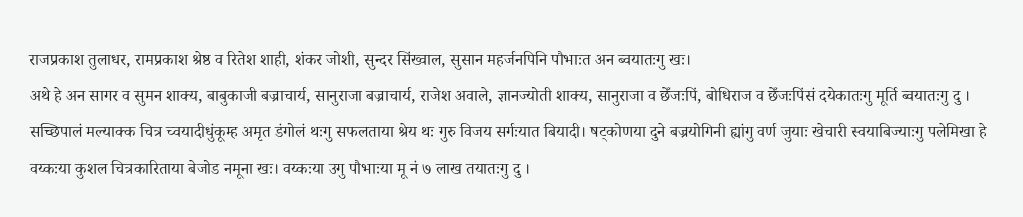राजप्रकाश तुलाधर, रामप्रकाश श्रेष्ठ व रितेश शाही, शंकर जोशी, सुन्दर सिंख्वाल, सुसान महर्जनपिनि पौभाःत अन ब्वयातःगु खः।
अथे हे अन सागर व सुमन शाक्य, बाबुकाजी बज्राचार्य, सानुराजा बज्राचार्य, राजेश अवाले, ज्ञानज्योती शाक्य, सानुराजा व छेँजःपिं, बोधिराज व छेँजःपिंसं दयेकातःगु मूर्ति ब्वयातःगु दु ।
सच्छिपालं मल्याक्क चित्र च्वयादीधुंकूम्ह अमृत डंगोलं थःगु सफलताया श्रेय थः गुरु विजय सर्गःयात बियादी। षट्कोणया दुने बज्रयोगिनी ह्यांगु वर्ण जुयाः खेचारी स्वयाबिज्याःगु पलेमिखा हे वय्कःया कुशल चित्रकारिताया बेजोड नमूना खः। वय्कःया उगु पौभाःया मू नं ७ लाख तयातःगु दु ।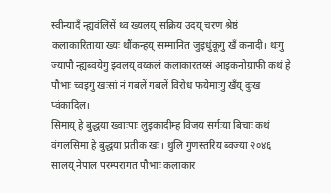स्वीन्यादँ न्ह्यवंलिसें थ्व ख्यलय् सक्रिय उदय् चरण श्रेष्ठं कलाकारिताया ख्यः थौंकन्हय् सम्मानित जुइधुंकूगु खँ कनादी। थःगु ज्यापौ न्ह्यब्वयेगु झ्वलय् वय्कलं कलाकारतय्सं आइकनोग्राफी कथं हे पौभाः च्वइगु खःसां नं गबलें गबलें विरोध फयेमाःगु खँय् दुःख प्वंकादिल।
सिमाय् हे बुद्धया ख्वाःपाः लुइकादीम्ह विजय सर्गःया बिचाः कथं वंगलसिमा हे बुद्धया प्रतीक खः। थुलि गुणस्तरिय ब्वज्या २०४६ सालय् नेपाल परम्परागत पौभाः कलाकार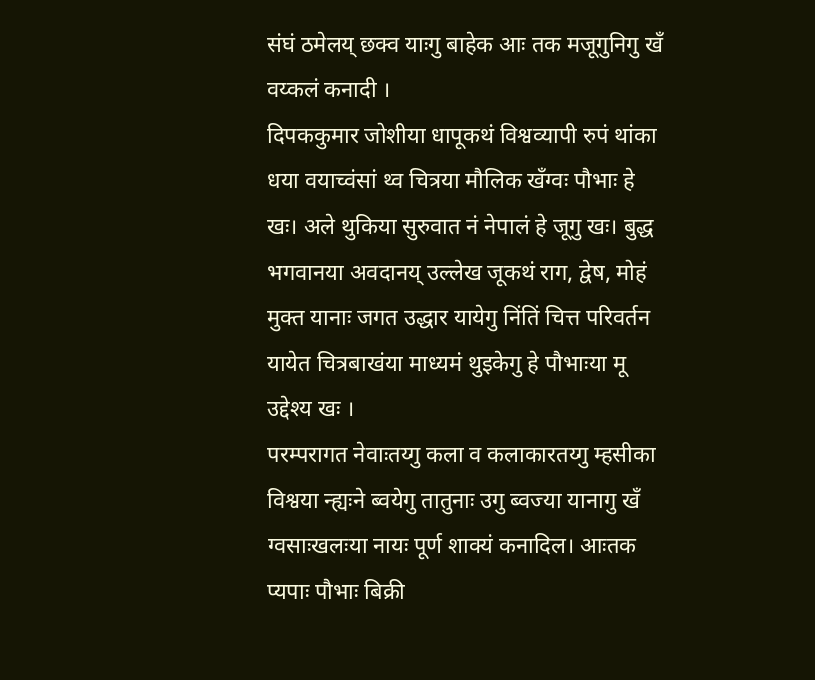संघं ठमेलय् छक्व याःगु बाहेक आः तक मजूगुनिगु खँ वय्कलं कनादी ।
दिपककुमार जोशीया धापूकथं विश्वव्यापी रुपं थांका धया वयाच्वंसां थ्व चित्रया मौलिक खँग्वः पौभाः हे खः। अले थुकिया सुरुवात नं नेपालं हे जूगु खः। बुद्ध भगवानया अवदानय् उल्लेख जूकथं राग, द्वेष, मोहं मुक्त यानाः जगत उद्धार यायेगु निंतिं चित्त परिवर्तन यायेत चित्रबाखंया माध्यमं थुइकेगु हे पौभाःया मू उद्देश्य खः ।
परम्परागत नेवाःतय्गु कला व कलाकारतय्गु म्हसीका विश्वया न्ह्यःने ब्वयेगु तातुनाः उगु ब्वज्या यानागु खँ ग्वसाःखलःया नायः पूर्ण शाक्यं कनादिल। आःतक प्यपाः पौभाः बिक्री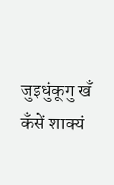जुइधुंकूगु खँ कँसें शाक्यं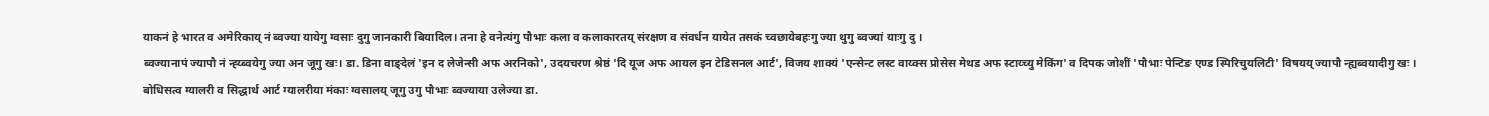याकनं हे भारत व अमेरिकाय् नं ब्वज्या यायेगु ग्वसाः दुगु जानकारी बियादिल। तना हे वनेत्यंगु पौभाः कला व कलाकारतय् संरक्षण व संवर्धन यायेत तसकं च्वछायेबहःगु ज्या थुगु ब्वज्यां याःगु दु ।
ब्वज्यानापं ज्यापौ नं न्ह्य्ब्वयेगु ज्या अन जूगु खः। डा. डिना वाङ्देलं 'इन द लेजेन्सी अफ अरनिको', उदयचरण श्रेष्ठं 'दि यूज अफ आयल इन टेडिसनल आर्ट', विजय शाक्यं 'एन्सेन्ट लस्ट वाय्क्स प्रोसेस मेथड अफ स्टाय्च्यु मेकिंग' व दिपक जोशीं 'पौभाः पेन्टिङ एण्ड स्पिरिचुयलिटी' विषयय् ज्यापौ न्ह्यब्वयादीगु खः ।
बोधिसत्व ग्यालरी व सिद्धार्थ आर्ट ग्यालरीया मंकाः ग्वसालय् जूगु उगु पौभाः ब्वज्याया उलेज्या डा.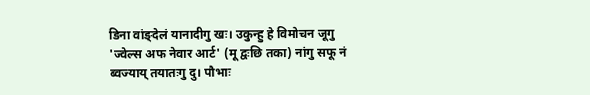डिना वांङ्देलं यानादीगु खः। उकुन्हु हे विमोचन जूगु 'ज्वेल्स अफ नेवार आर्ट' (मू द्वःछि तका) नांगु सफू नं ब्वज्याय् तयातःगु दु। पौभाः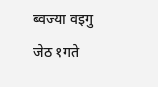ब्वज्या वइगु जेठ १गते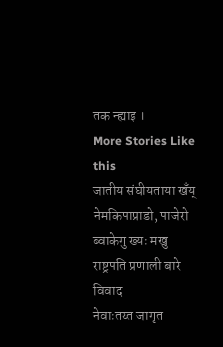तक न्ह्याइ ।
More Stories Like this
जातीय संघीयताया खँय् नेमकिपाप्राडो, पाजेरो ब्वाकेगु ख्यः मखु
राष्ट्रपति प्रणाली बारे विवाद
नेवाःतय्त जागृत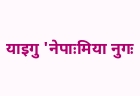याइगु 'नेपाःमिया नुगः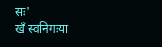सः'
खँ स्वनिगःया